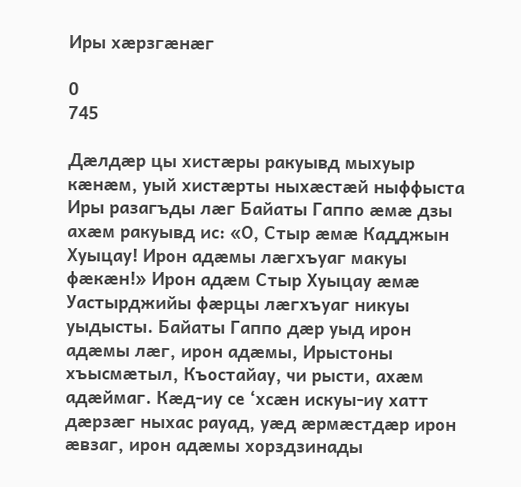Иры хӕрзгӕнӕг

0
745

Дӕлдӕр цы хистӕры ракуывд мыхуыр кӕнӕм, уый хистӕрты ныхӕстӕй ныффыста Иры разагъды лӕг Байаты Гаппо ӕмӕ дзы ахӕм ракуывд ис: «О, Стыр ӕмӕ Кадджын Хуыцау! Ирон адӕмы лӕгхъуаг макуы фӕкӕн!» Ирон адӕм Стыр Хуыцау ӕмӕ Уастырджийы фӕрцы лӕгхъуаг никуы уыдысты. Байаты Гаппо дӕр уыд ирон адӕмы лӕг, ирон адӕмы, Ирыстоны хъысмӕтыл, Къостайау, чи рысти, ахӕм адӕймаг. Кӕд-иу се ‘хсӕн искуы-иу хатт дӕрзӕг ныхас рауад, уӕд ӕрмӕстдӕр ирон ӕвзаг, ирон адӕмы хорздзинады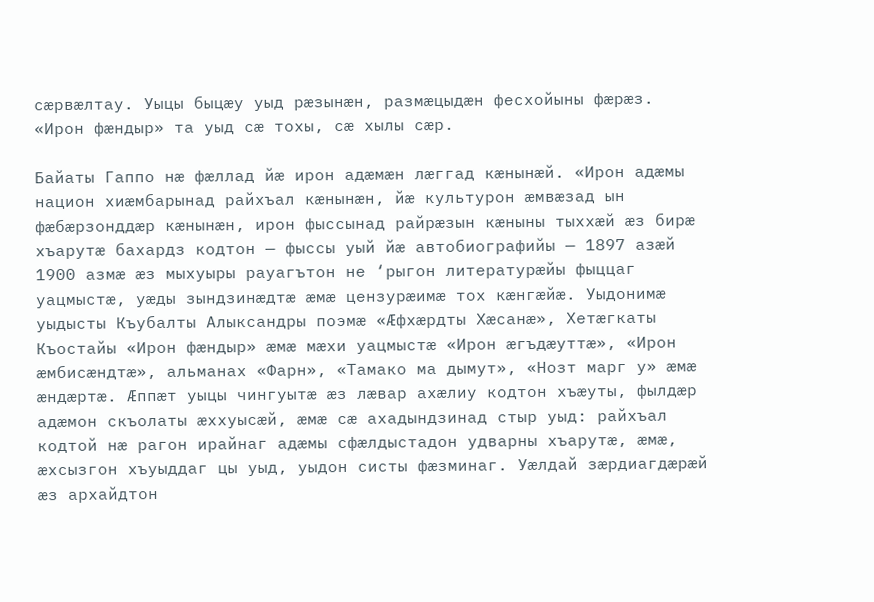сӕрвӕлтау. Уыцы быцӕу уыд рӕзынӕн, размӕцыдӕн фесхойыны фӕрӕз. «Ирон фӕндыр» та уыд сӕ тохы, сӕ хылы сӕр.

Байаты Гаппо нӕ фӕллад йӕ ирон адӕмӕн лӕггад кӕнынӕй. «Ирон адӕмы национ хиӕмбарынад райхъал кӕнынӕн, йӕ культурон ӕмвӕзад ын фӕбӕрзонддӕр кӕнынӕн, ирон фыссынад райрӕзын кӕныны тыххӕй ӕз бирӕ хъарутӕ бахардз кодтон — фыссы уый йӕ автобиографийы — 1897 азӕй 1900 азмӕ ӕз мыхуыры рауагътон не ‘рыгон литературӕйы фыццаг уацмыстӕ, уӕды зындзинӕдтӕ ӕмӕ цензурӕимӕ тох кӕнгӕйӕ. Уыдонимӕ уыдысты Къубалты Алыксандры поэмӕ «Ӕфхӕрдты Хӕсанӕ», Хетӕгкаты Къостайы «Ирон фӕндыр» ӕмӕ мӕхи уацмыстӕ «Ирон ӕгъдӕуттӕ», «Ирон ӕмбисӕндтӕ», альманах «Фарн», «Тамако ма дымут», «Нозт марг у» ӕмӕ ӕндӕртӕ. Ӕппӕт уыцы чингуытӕ ӕз лӕвар ахӕлиу кодтон хъӕуты, фылдӕр адӕмон скъолаты ӕххуысӕй, ӕмӕ сӕ ахадындзинад стыр уыд: райхъал кодтой нӕ рагон ирайнаг адӕмы сфӕлдыстадон удварны хъарутӕ, ӕмӕ, ӕхсызгон хъуыддаг цы уыд, уыдон систы фӕзминаг. Уӕлдай зӕрдиагдӕрӕй ӕз архайдтон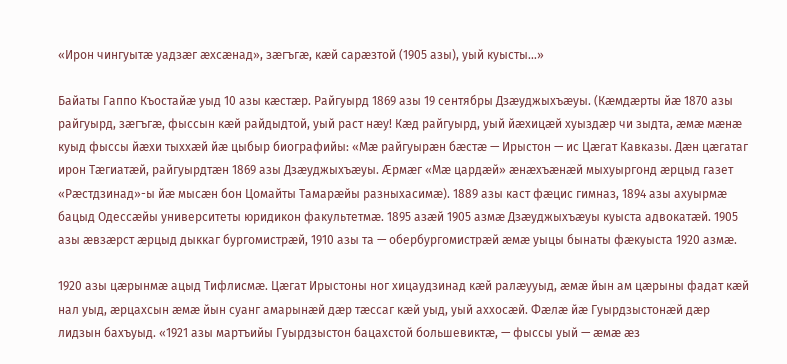«Ирон чингуытӕ уадзӕг ӕхсӕнад», зӕгъгӕ, кӕй сарӕзтой (1905 азы), уый куысты…»

Байаты Гаппо Къостайӕ уыд 10 азы кӕстӕр. Райгуырд 1869 азы 19 сентябры Дзӕуджыхъӕуы. (Кӕмдӕрты йӕ 1870 азы райгуырд, зӕгъгӕ, фыссын кӕй райдыдтой, уый раст нӕу! Кӕд райгуырд, уый йӕхицӕй хуыздӕр чи зыдта, ӕмӕ мӕнӕ куыд фыссы йӕхи тыххӕй йӕ цыбыр биографийы: «Мӕ райгуырӕн бӕстӕ — Ирыстон — ис Цӕгат Кавказы. Дӕн цӕгатаг ирон Тӕгиатӕй, райгуырдтӕн 1869 азы Дзӕуджыхъӕуы. Ӕрмӕг «Мӕ цардӕй» ӕнӕхъӕнӕй мыхуыргонд ӕрцыд газет «Рӕстдзинад»-ы йӕ мысӕн бон Цомайты Тамарӕйы разныхасимӕ). 1889 азы каст фӕцис гимназ, 1894 азы ахуырмӕ бацыд Одессӕйы университеты юридикон факультетмӕ. 1895 азӕй 1905 азмӕ Дзӕуджыхъӕуы куыста адвокатӕй. 1905 азы ӕвзӕрст ӕрцыд дыккаг бургомистрӕй, 1910 азы та — обербургомистрӕй ӕмӕ уыцы бынаты фӕкуыста 1920 азмӕ.

1920 азы цӕрынмӕ ацыд Тифлисмӕ. Цӕгат Ирыстоны ног хицаудзинад кӕй ралӕууыд, ӕмӕ йын ам цӕрыны фадат кӕй нал уыд, ӕрцахсын ӕмӕ йын суанг амарынӕй дӕр тӕссаг кӕй уыд, уый аххосӕй. Фӕлӕ йӕ Гуырдзыстонӕй дӕр лидзын бахъуыд. «1921 азы мартъийы Гуырдзыстон бацахстой большевиктӕ, — фыссы уый — ӕмӕ ӕз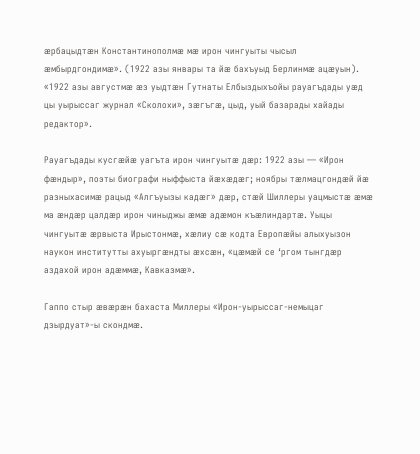ӕрбацыдтӕн Константинополмӕ мӕ ирон чингуыты чысыл ӕмбырдгондимӕ». (1922 азы январы та йӕ бахъуыд Берлинмӕ ацӕуын). «1922 азы августмӕ ӕз уыдтӕн Гутнаты Елбыздыхъойы рауагъдады уӕд цы уырыссаг журнал «Сколохи», зӕгъгӕ, цыд, уый базарады хайады редактор».

Рауагъдады кусгӕйӕ уагъта ирон чингуытӕ дӕр: 1922 азы — «Ирон фӕндыр», поэты биографи ныффыста йӕхӕдӕг; ноябры тӕлмацгондӕй йӕ разныхасимӕ рацыд «Алгъуызы кадӕг» дӕр, стӕй Шиллеры уацмыстӕ ӕмӕ ма ӕндӕр цалдӕр ирон чиныджы ӕмӕ адӕмон къӕлиндартӕ. Уыцы чингуытӕ ӕрвыста Ирыстонмӕ, хӕлиу сӕ кодта Европӕйы алыхуызон наукон институтты ахуыргӕндты ӕхсӕн, «цӕмӕй се ‘ргом тынгдӕр аздахой ирон адӕммӕ, Кавказмӕ».

Гаппо стыр ӕвӕрӕн бахаста Миллеры «Ирон-уырыссаг-немыцаг дзырдуат»-ы скондмӕ.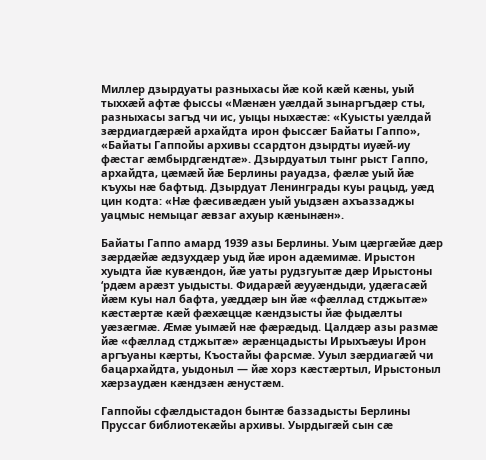Миллер дзырдуаты разныхасы йӕ кой кӕй кӕны, уый тыххӕй афтӕ фыссы «Мӕнӕн уӕлдай зынаргъдӕр сты, разныхасы загъд чи ис, уыцы ныхӕстӕ: «Куысты уӕлдай зӕрдиагдӕрӕй архайдта ирон фыссӕг Байаты Гаппо», «Байаты Гаппойы архивы ссардтон дзырдты иуӕй-иу фӕстаг ӕмбырдгӕндтӕ». Дзырдуатыл тынг рыст Гаппо, архайдта, цӕмӕй йӕ Берлины рауадза, фӕлӕ уый йӕ къухы нӕ бафтыд. Дзырдуат Ленинграды куы рацыд, уӕд цин кодта: «Нӕ фӕсивӕдӕн уый уыдзӕн ахъаззаджы уацмыс немыцаг ӕвзаг ахуыр кӕнынӕн».

Байаты Гаппо амард 1939 азы Берлины. Уым цӕргӕйӕ дӕр зӕрдӕйӕ ӕдзухдӕр уыд йӕ ирон адӕмимӕ. Ирыстон хуыдта йӕ кувӕндон, йӕ уаты рудзгуытӕ дӕр Ирыстоны ‘рдӕм арӕзт уыдысты. Фидарӕй ӕууӕндыди, удӕгасӕй йӕм куы нал бафта, уӕддӕр ын йӕ «фӕллад стджытӕ» кӕстӕртӕ кӕй фӕхӕццӕ кӕндзысты йӕ фыдӕлты уӕзӕгмӕ. Ӕмӕ уымӕй нӕ фӕрӕдыд. Цалдӕр азы размӕ йӕ «фӕллад стджытӕ» ӕрӕнцадысты Ирыхъӕуы Ирон аргъуаны кӕрты, Къостайы фарсмӕ. Ууыл зӕрдиагӕй чи бацархайдта, уыдоныл — йӕ хорз кӕстӕртыл, Ирыстоныл хӕрзаудӕн кӕндзӕн ӕнустӕм.

Гаппойы сфӕлдыстадон бынтӕ баззадысты Берлины Пруссаг библиотекӕйы архивы. Уырдыгӕй сын сӕ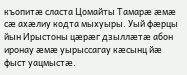къопитӕ сласта Цомайты Тамарӕ ӕмӕ сӕ ахӕлиу кодта мыхуыры. Уый фӕрцы йын Ирыстоны цӕрӕг дзыллӕтӕ абон иронау ӕмӕ уырыссагау кӕсынц йӕ фыст уацмыстӕ.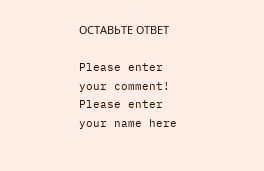ОСТАВЬТЕ ОТВЕТ

Please enter your comment!
Please enter your name here